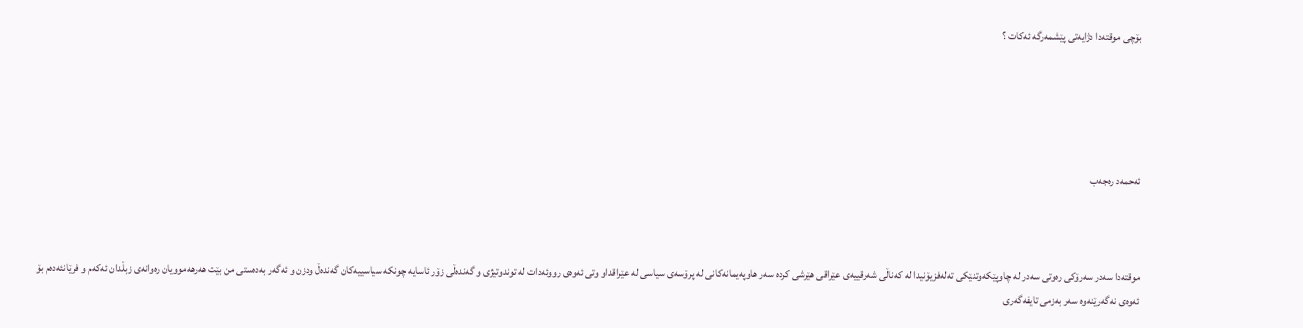بۆچی موقته‌دا دژایه‌تی پێشمه‌رگه ئه‌كات ؟





ئه‌حمه‌د ره‌جه‌ب‌



موقته‌دا سه‌در سه‌رۆكی ره‌وتی سه‌در له‌ چاوپێكه‌وتنێكی ته‌له‌فزیۆنیدا له‌ كه‌ناڵی شه‌رقییه‌ی عێراقی هێرشی كرده‌ سه‌ر هاوپه‌یمانه‌كانی له‌ پرۆسه‌ی سیاسی له‌ عێراقداو وتی ئه‌وه‌ی رووئه‌دات له‌ توندوتیژی و گه‌نده‌ڵی زۆر ئاسایه‌ چونكه‌ سیاسییه‌كان گه‌نده‌ڵ ودزن و ئه‌گه‌ر به‌ده‌ستی من بێت هه‌رهه‌موویان ره‌وانه‌ی زبڵدان ئه‌كه‌م و فرێانئه‌ده‌م بۆ ئه‌وه‌ی نه‌گه‌رێنه‌وه‌ سه‌ر به‌زمی تایفه‌گه‌ری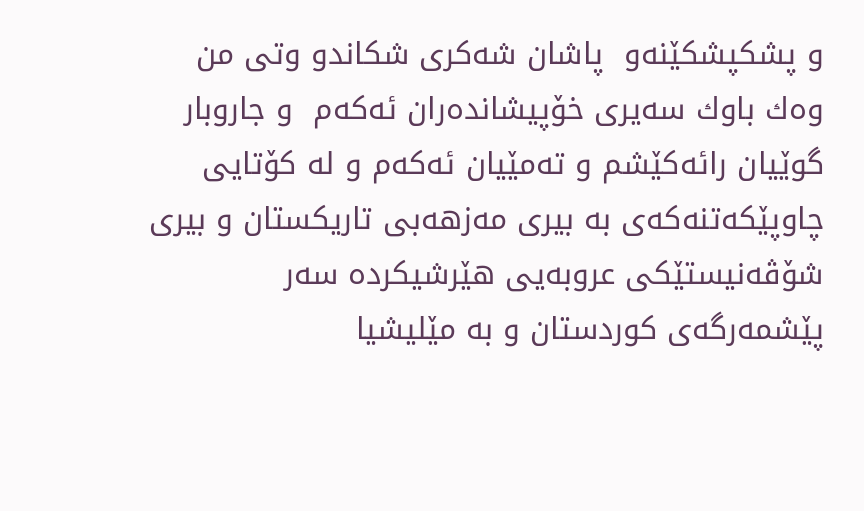و پشكپشكێنه‌و ‌ پاشان شه‌كری شكاندو وتی من وه‌ك باوك سه‌یری خۆپیشانده‌ران ئه‌كه‌م  و جاروبار گوێیان رائه‌كێشم و ته‌مێیان ئه‌كه‌م و له‌ كۆتایی چاوپێكه‌تنه‌كه‌ی به‌ بیری مه‌زهه‌بی تاریكستان و بیری شۆڤه‌نیستێكی عروبه‌یی هێرشیكرده‌ سه‌ر پێشمه‌رگه‌ی كوردستان و به‌ مێلیشیا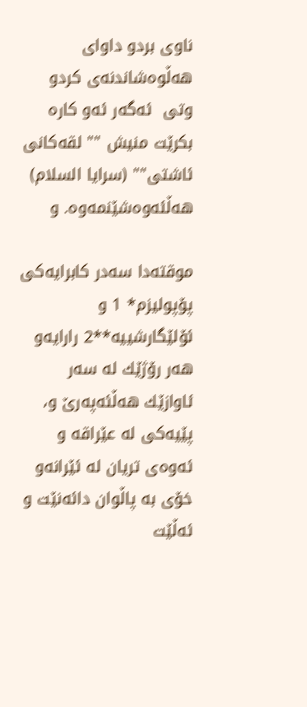ناوی بردو داوای هه‌ڵوه‌شاندنه‌ی كردو وتی  ئه‌گه‌ر ئه‌و كاره‌ بكرێت منیش "" لقه‌كانی ئاشتی"" (سرایا السلام) هه‌ڵئه‌وه‌شێنمه‌وه‌. و

موقته‌دا سه‌در كابرایه‌كی پۆپولیزم* 1 و ئۆلێگارشییه**2 رارایه‌و هه‌ر رۆژێك له‌ سه‌ر ئاوازێك هه‌ڵئه‌په‌رێ و، پێیه‌كی له‌ عێراقه‌ و ئه‌وه‌ی تریان له‌ ئێرانه‌و خۆی به‌ پاڵوان دائه‌نێت و ئه‌ڵێت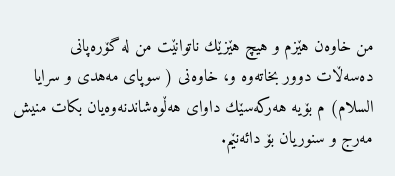من خاوه‌ن هێزم و هیچ هێزێك ناتوانێت من له‌ گۆره‌پانی ده‌سه‌ڵات دوور بخاته‌وه و‌، خاوه‌نی ( سوپای مه‌هدی و سرایا السلام) م بۆیه‌ هه‌ركه‌سێك داوای هه‌ڵوه‌شاندنه‌وه‌یان بكات منیش مه‌رج و سنوریان بۆ دائه‌نێم.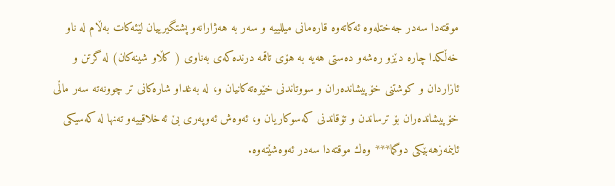موقته‌دا سه‌در جه‌ختله‌وه‌ ئه‌كاته‌وه‌ قاره‌مانی میللییه‌ و سه‌ر به ‌هه‌ژارانه‌و پشتگیرییان لێئه‌كات به‌ڵام له‌ ناو خه‌ڵكدا چاره‌ دێزو ره‌شه‌و ده‌ستی هه‌یه‌ به‌ هۆی تاقمه‌ درنده‌كه‌ی به‌ناوی ( كڵاو شینه‌كان) له‌ گرتن و ئازاردان و كوشتنی خۆپیشانده‌ران و سووتاندنی خێوه‌ته‌كانیان و، له‌ به‌غداو شاره‌كانی تر چوونه‌ته‌ سه‌ر ماڵی خۆپیشانده‌ران بۆ ترساندن و تۆقاندنی كه‌سوكاریان و، ئه‌وه‌ش ئه‌وپه‌ری بێ ئه‌خلاقییه‌و ته‌نها له‌ كه‌سیكی ئاینمه‌زهه‌بێكی دوگما*** وه‌ك موقته‌دا سه‌در ئه‌وه‌شێته‌وه‌.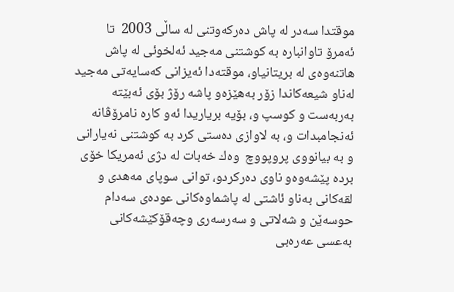موقتدا سه‌در له‌ پاش ده‌ركه‌وتنی له‌ ساڵی 2003  تا ئه‌مرۆ تاوانباره‌ به‌ كوشتنی مه‌جید ئه‌لخوئی له‌ پاش هاتنه‌وه‌ی له‌ بریتانیاو، موقته‌دا ئه‌یزانی كه‌سایه‌تی مه‌جید له‌ناو شیعه‌كاندا زۆر به‌هێزه‌و پاشه‌ رۆژ بۆی ئه‌بێته‌ به‌ربه‌ست و كوسپ و، بۆیه‌ بریاریدا ئه‌و كاره‌ نامرۆڤانه‌ ئه‌نجامبدات و، به‌ لاوازی ده‌ستی كرد به‌ كوشتنی نه‌یارانی و به‌ بیانووی پروپووچ  وه‌ك خه‌بات له‌ دژی ئه‌مریكا خۆی برده‌ پێشه‌وه‌و ناوی ده‌ركردو، توانی سوپای مه‌هدی و لقه‌كانی به‌ناو ئاشتی له‌ پاشماوه‌كانی عوده‌ی سه‌دام حوسه‌ێن و شه‌لاتی و سه‌رسه‌ری وچه‌قۆكێشه‌كانی به‌عسی عه‌ره‌بی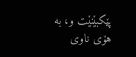پێكبێنێت و، به‌ هۆی ناوی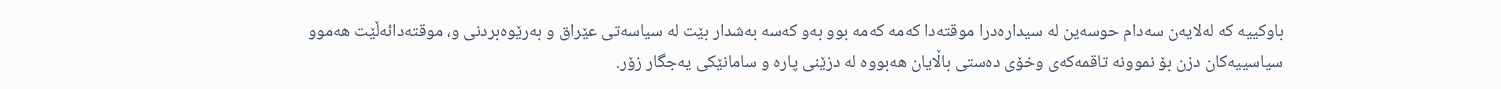باوكییه‌ كه‌ له‌لایه‌ن سه‌دام حوسه‌ین له‌ سیداره‌درا موقته‌دا كه‌مه‌ كه‌مه‌ بوو به‌و كه‌سه به‌شدار بێت له‌ سیاسه‌تی عێراق و به‌رێوه‌بردنی و، موقته‌دائه‌ڵێت هه‌موو سیاسییه‌كان دزن بۆ نموونه‌ تاقمه‌كه‌ی وخۆی ده‌ستی باڵایان هه‌بووه‌ له‌ دزێنی پاره‌ و سامانێكی یه‌جگار زۆر.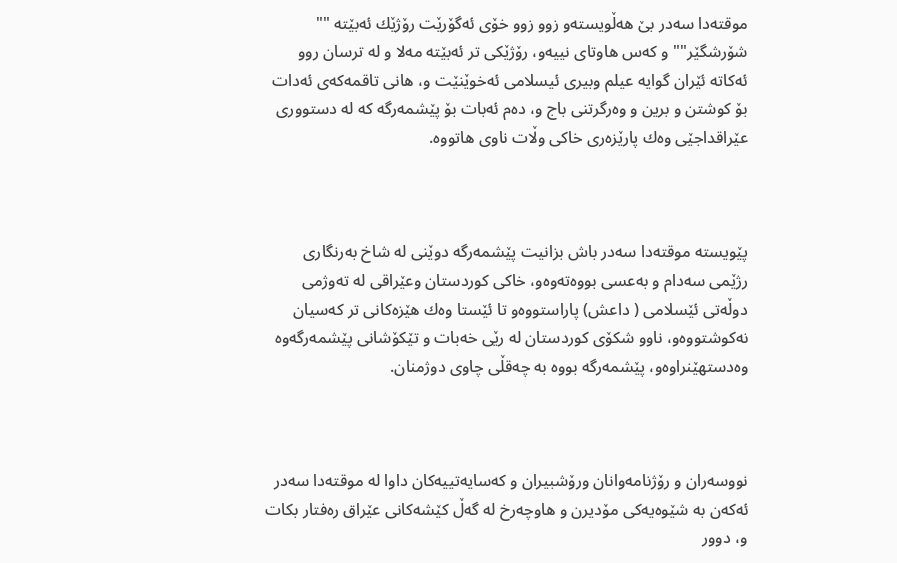موقته‌دا سه‌در بێ هه‌ڵویسته‌و زوو زوو خۆی ئه‌گۆرێت رۆژێك ئه‌بێته‌ "" شۆرشگێر"" و كه‌س هاوتای نییه‌و، رۆژێكی تر ئه‌بێته‌ مه‌لا و له‌ ترسان روو ئه‌كاته‌ ئێران گوایه‌ عیلم وبیری ئیسلامی ئه‌خوێنێت و، هانی تاقمه‌كه‌ی ئه‌دات بۆ كوشتن و برین و وه‌رگرتنی باج و، ده‌م ئه‌بات بۆ پێشمه‌رگه‌ كه‌ له‌ دستووری عێراقداجێی وه‌ك پارێزه‌ری خاكی وڵات ناوی هاتووه‌.



پێویسته‌ موقته‌دا سه‌در باش بزانیت پێشمه‌رگه‌ دوێنی له‌ شاخ به‌رنگاری رژێمی سه‌دام و به‌عسی بووه‌ته‌وه‌و، خاكی كوردستان وعێراقی له‌ ته‌وژمی دوڵه‌تی ئێسلامی ( داعش) پاراستووه‌و تا ئێستا وه‌ك هێزه‌كانی تر كه‌سیان نه‌كوشتووه‌و، ناوو شكۆی كوردستان له‌ رێی خه‌بات و تێكۆشانی پێشمه‌رگه‌وه‌ وه‌دستهێنراوه‌و، پێشمه‌رگه‌‌ بووه‌ به‌‌ چه‌قڵی چاوی دوژمنان.



نووسه‌ران و رۆژنامه‌وانان ورۆشبیران و كه‌سایه‌تییه‌كان داوا له‌ موقته‌دا سه‌در ئه‌كه‌ن به‌ شێوه‌یه‌كی مۆدیرن و هاوچه‌رخ له‌ گه‌ڵ كێشه‌كانی عێراق ره‌فتار بكات و، دوور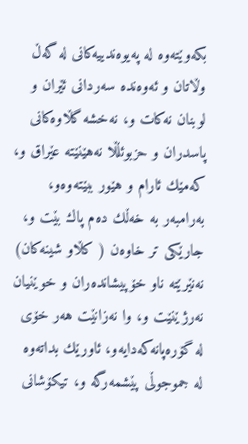بكه‌وێته‌وه‌ له په‌یوه‌ندییه‌كانی له‌ گه‌ڵ وڵاتان و ئه‌وه‌نده‌ سه‌ردانی ئێران و لوبنان نه‌كات و، نه‌خشه‌ گڵاوه‌كانی پاسدران و حزبوئڵڵا نه‌هێنێته‌ عێراق و، كه‌مێك ئارام و هێور ببێته‌وه‌و، به‌رامبه‌ر به‌ خه‌ڵك ده‌م پاك بێت و، جارێكی تر خاوه‌ن ( كڵاو شینه‌كان) نه‌نێرێته‌ ناو خۆپیشانده‌ران و خوێنیان نه‌رژێنێت و، وا نه‌زانێت هه‌ر خۆی له‌ گۆره‌پانه‌كه‌دایه‌و، ئاورێك بداته‌وه‌ له‌ جموجوڵی پێشمه‌رگه‌ و، تیكۆشانی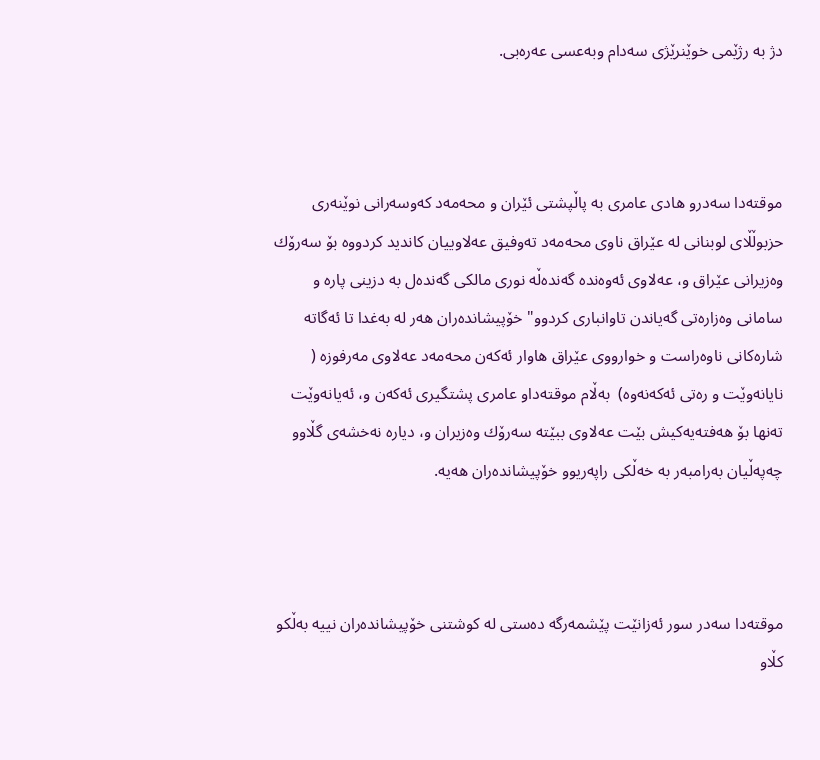دژ به‌ رژێمی خوێنرێژی سه‌دام وبه‌عسی عه‌ره‌بی.



موقته‌دا سه‌درو هادی عامری به‌ پاڵپشتی ئێران و محه‌مه‌د كه‌وسه‌رانی نوێنه‌ری حزبوڵڵای لوبنانی له‌ عێراق ناوی محه‌مه‌د ته‌وفیق عه‌لاوییان كاندید كردووه‌ بۆ سه‌رۆك وه‌زیرانی عێراق و، عه‌لاوی ئه‌وه‌نده‌ گه‌نده‌ڵه‌ نوری مالكی گه‌نده‌ل به‌ دزینی پاره‌ و سامانی وه‌زاره‌تی گه‌یاندن تاوانباری كردوو" خۆپیشانده‌ران هه‌ر له‌ به‌غدا تا ئه‌گاته‌ شاره‌كانی ناوه‌راست و خوارووی عێراق هاوار ئه‌كه‌ن محه‌مه‌د عه‌لاوی مه‌رفوزه‌ ( نایانه‌وێت و ره‌تی ئه‌كه‌نه‌وه‌)  به‌ڵام موقته‌داو عامری پشتگیری ئه‌كه‌ن و، ئه‌یانه‌وێت ته‌نها بۆ هه‌فته‌یه‌كیش بێت عه‌لاوی ببێته‌ سه‌رۆك وه‌زیران و، دیاره‌ نه‌خشه‌ی گڵاوو چه‌په‌ڵیان به‌رامبه‌ر به‌ خه‌ڵكی راپه‌ریوو خۆپیشانده‌ران هه‌یه‌.



موقته‌دا سه‌در سور ئه‌زانێت پێشمه‌رگه‌ ده‌ستی له‌‌ كوشتنی خۆپیشانده‌ران نییه‌ به‌ڵكو كڵاو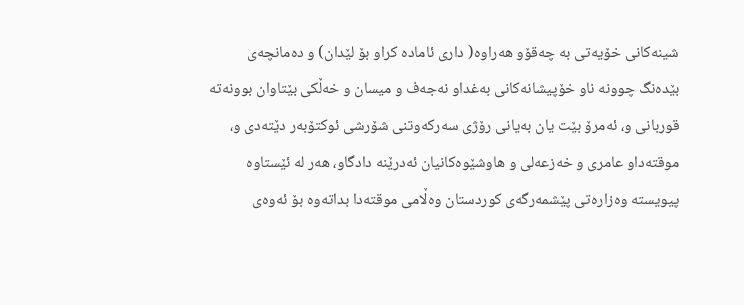شینه‌كانی خۆیه‌تی به‌ چه‌قۆو هه‌راوه‌( داری ئاماده‌ كراو بۆ لێدان) و ده‌مانچه‌ی بێده‌نگ چوونه‌ ناو خۆپیشانه‌كانی به‌غداو نه‌جه‌ف و میسان و خه‌ڵكی بێتاوان بوونه‌ته‌ قوربانی و، ئه‌مرۆ بێت یان به‌یانی رۆژی سه‌ركه‌وتنی شۆرشی ئوكتۆبه‌ر دێته‌دی و، موقته‌داو عامری و خه‌زعه‌لی و هاوشێوه‌كانیان ئه‌درێنه‌ دادگاو، هه‌ر له‌ ئێستاوه‌ پیویسته‌ وه‌زاره‌تی پێشمه‌رگه‌ی كوردستان وه‌ڵامی موقته‌دا بداته‌وه‌ بۆ ئه‌وه‌ی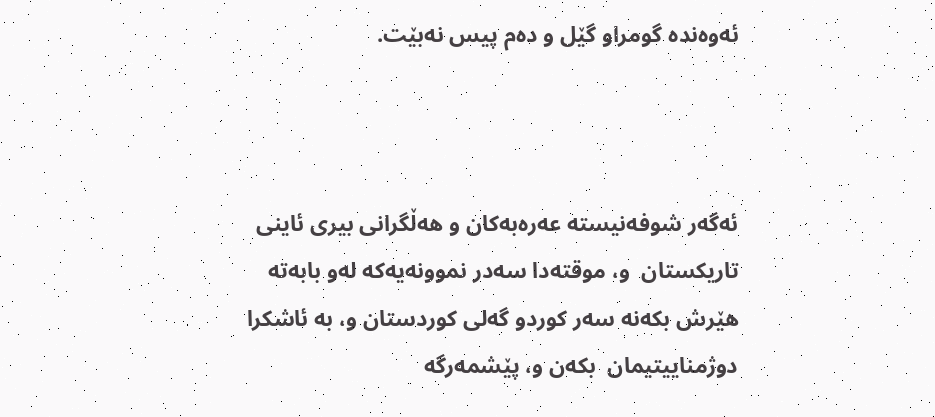ئه‌وه‌نده‌ گومراو گێل و ده‌م پیس نه‌بێت.



ئه‌گه‌ر شوفه‌نیسته‌ عه‌ره‌به‌كان و هه‌ڵگرانی بیری ئاینی تاریكستان  و، موقته‌دا سه‌در نموونه‌یه‌كه‌ له‌و بابه‌ته‌ هێرش بكه‌نه‌ سه‌ر كوردو گه‌لی كوردستان و، به‌ ئاشكرا دوژمناییتیمان  بكه‌ن و، پێشمه‌رگه‌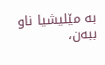به‌ مێلیشیا ناو ببه‌ن،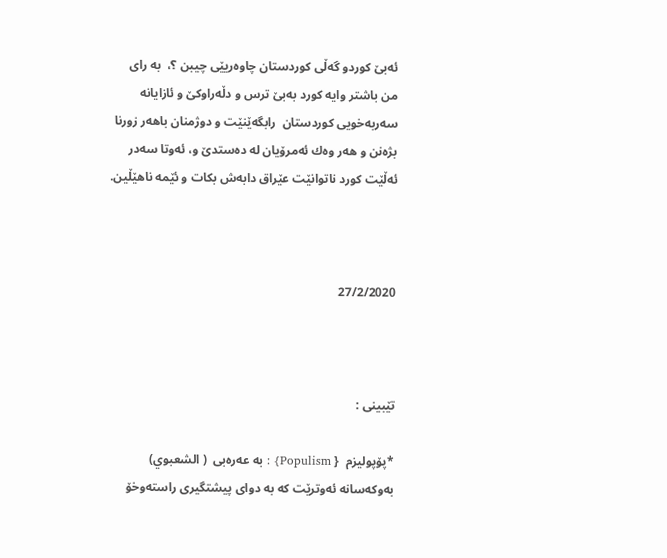ئه‌بێ كوردو گه‌ڵی كوردستان چاوه‌ریێی چیبن ؟،  به‌ رای من باشتر وایه‌ كورد به‌بێ ترس و دڵه‌راوكێ و ئازایانه‌ سه‌ربه‌خویی كوردستان  رابگه‌ێنێت و دوژمنان باهه‌ر زورنا بژه‌نن و هه‌ر وه‌ك ئه‌مرۆیان له‌ ده‌ستدێ و، ئه‌وتا سه‌در ئه‌ڵێت كورد ناتوانێت عێراق دابه‌ش بكات و ئێمه‌ ناهێڵین.



27/2/2020



تێبینی :

*پۆپولیزم  { Populism} : به‌ عه‌ره‌بی  ( الشعبوي)  به‌وكه‌سانه‌ ئه‌وترێت كه‌ به‌ دوای پیشتگیری راسته‌وخۆ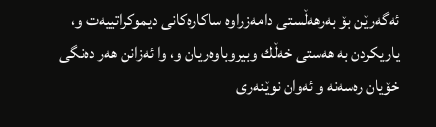ئه‌گه‌رێن بۆ به‌رهه‌ڵستی دامه‌زراوه‌ ساكاره‌كانی دیموكراتییه‌ت و، یاریكردن به‌ هه‌ستی خه‌ڵك وبیروباوه‌ریان و، وا ئه‌زانن هه‌ر ده‌نگی خۆیان ره‌سه‌نه‌ و ئه‌وان نوێنه‌ری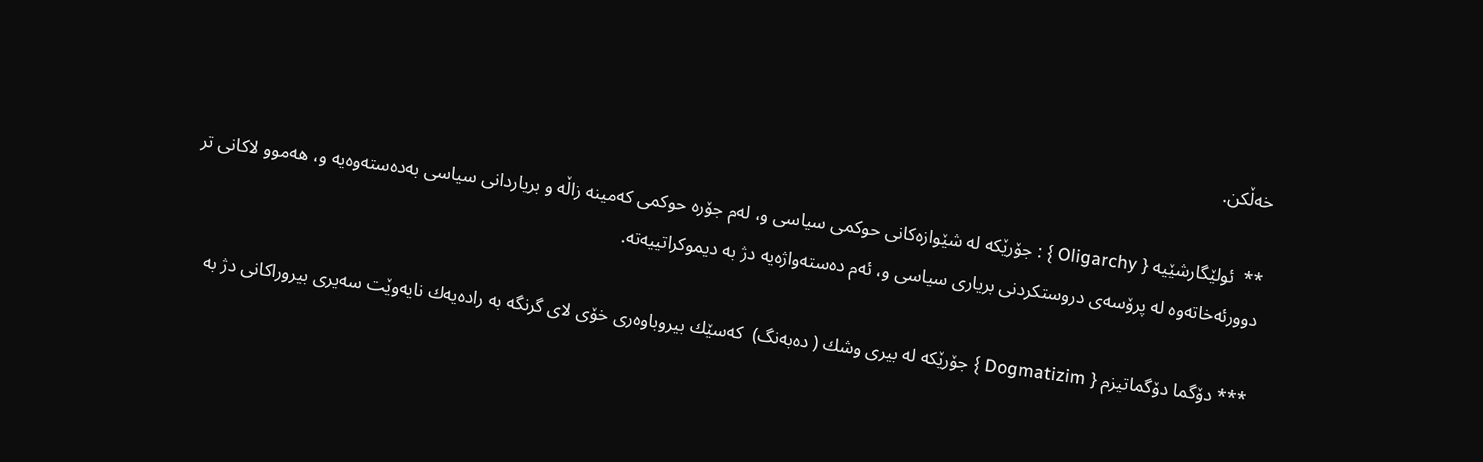خه‌ڵكن.

**  ئولێگارشێیه‌ { Oligarchy } : جۆرێكه‌ له‌ شێوازه‌كانی حوكمی سیاسی و، له‌م جۆره‌ حوكمی كه‌مینه‌ زاڵه‌ و بریاردانی سیاسی به‌ده‌سته‌وه‌یه‌ و، هه‌موو لاكانی تر دوورئه‌خاته‌وه‌ له‌ پرۆسه‌ی دروستكردنی بریاری سیاسی و، ئه‌م ده‌سته‌واژه‌یه‌ دژ به‌ دیموكراتییه‌ته‌.

*** دۆگما دۆگماتیزم { Dogmatizim } جۆرێكه‌ له‌ بیری وشك ( ده‌به‌نگ)  كه‌سێك بیروباوه‌ری خۆی لای گرنگه‌ به‌ راده‌یه‌ك نایه‌وێت سه‌یری بیروراكانی دژ به‌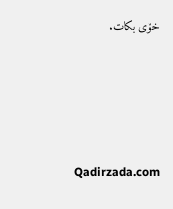خۆی بكات.





Qadirzada.com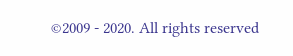©2009 - 2020. All rights reserved